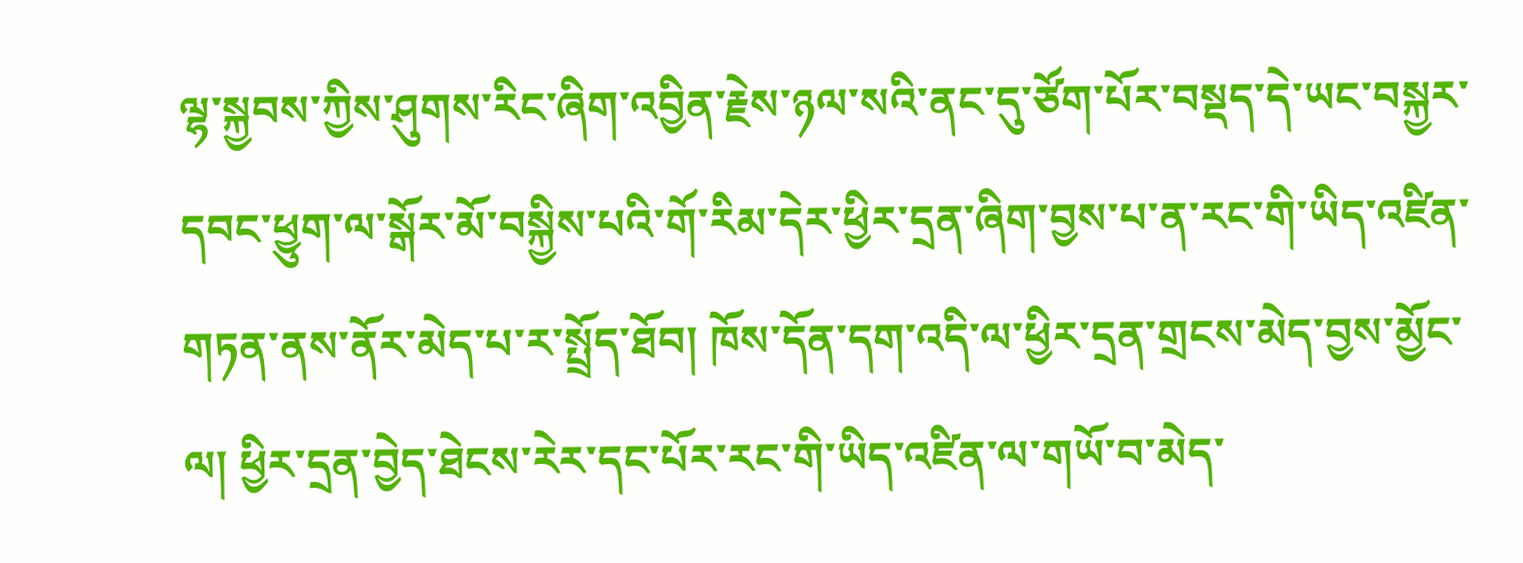ལྷ་སྐྱབས་ཀྱིས་ཤུགས་རིང་ཞིག་འབྱིན་རྗེས་ཉལ་སའི་ནང་དུ་ཙོག་པོར་བསྡད་དེ་ཡང་བསྐྱར་དབང་ཕྱུག་ལ་སྒོར་མོ་བསྐྱིས་པའི་གོ་རིམ་དེར་ཕྱིར་དྲན་ཞིག་བྱས་པ་ན་རང་གི་ཡིད་འཛིན་གཏན་ནས་ནོར་མེད་པ་ར་སྤྲོད་ཐོབ། ཁོས་དོན་དག་འདི་ལ་ཕྱིར་དྲན་གྲངས་མེད་བྱས་མྱོང་ལ། ཕྱིར་དྲན་བྱེད་ཐེངས་རེར་དང་པོར་རང་གི་ཡིད་འཛིན་ལ་གཡོ་བ་མེད་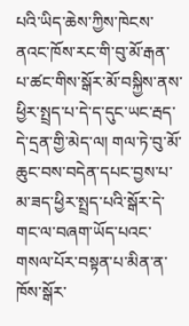པའི་ཡིད་ཆེས་ཀྱིས་ཁེངས་ནའང་ཁོས་རང་གི་བུ་མོ་རྒན་པ་ཚང་གིས་སྒོར་མོ་བསྐྱིས་ནས་ཕྱིར་སྤྲད་པ་དེ་ད་དུང་ཡང་རྦད་དེ་དྲན་གྱི་མེད་ལ། གལ་ཏེ་བུ་མོ་ཆུང་བས་བདེན་དཔང་བྱས་པ་མ་ཟད་ཕྱིར་སྤྲད་པའི་སྒོར་དེ་གང་ལ་བཞག་ཡོད་པའང་གསལ་པོར་བསྟན་པ་མིན་ན་ཁོས་སྒོར་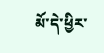མོ་དེ་ཕྱིར་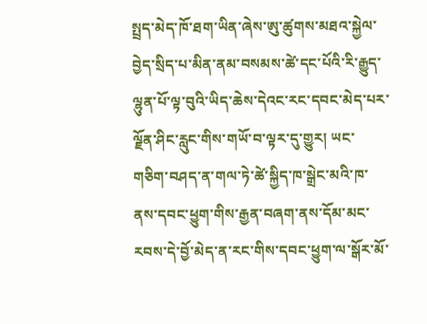སྤྲད་མེད་ཁོ་ཐག་ཡིན་ཞེས་ཨུ་ཚུགས་མཐའ་སྐྱེལ་བྱེད་སྲིད་པ་མིན་ནམ་བསམས་ཚེ་དང་པོའི་རི་རྒྱུད་ལྷུན་པོ་ལྟ་བུའི་ཡིད་ཆེས་དེའང་རང་དབང་མེད་པར་ལྗོན་ཤིང་རླུང་གིས་གཡོ་བ་ལྟར་དུ་གྱུར། ཡང་གཅིག་བཤད་ན་གལ་ཏེ་ཚེ་སྐྱིད་ཁ་སྒྲེང་མའི་ཁ་ནས་དབང་ཕྱུག་གིས་རྒྱན་བཞག་ནས་དོམ་མང་རབས་དེ་བྱོ་མེད་ན་རང་གིས་དབང་ཕྱུག་ལ་སྒོར་མོ་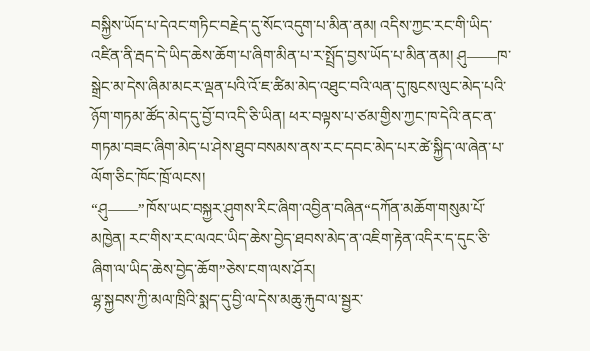བསྐྱིས་ཡོད་པ་དེའང་གཏིང་བརྗེད་དུ་སོང་འདུག་པ་མིན་ནམ། འདིས་ཀྱང་རང་གི་ཡིད་འཛིན་ནི་རྦད་དེ་ཡིད་ཆེས་ཆོག་པ་ཞིག་མིན་པ་ར་སྤྲོད་བྱས་ཡོད་པ་མིན་ནམ། ཤུ——ཁ་སྒྲེང་མ་དེས་ཞིམ་མངར་ལྡན་པའི་འོ་ཇ་ཚིམ་མེད་འཐུང་བའི་ལན་དུ་ཁུངས་ལུང་མེད་པའི་ཉོག་གཏམ་ཚོད་མེད་དུ་བྱོ་བ་འདི་ཅི་ཡིན། ཕར་བལྟས་པ་ཙམ་གྱིས་ཀྱང་ཁ་དེའི་ནང་ན་གཏམ་བཟང་ཞིག་མེད་པ་ཤེས་ཐུབ་བསམས་ནས་རང་དབང་མེད་པར་ཚེ་སྐྱིད་ལ་ཞེན་པ་ལོག་ཅིང་ཁོང་ཁྲོ་ལངས།
“ཤུ——”ཁོས་ཡང་བསྐྱར་ཤུགས་རིང་ཞིག་འབྱིན་བཞིན“དཀོན་མཆོག་གསུམ་པོ་མཁྱེན། རང་གིས་རང་ལའང་ཡིད་ཆེས་བྱེད་ཐབས་མེད་ན་འཇིག་རྟེན་འདིར་ད་དུང་ཅི་ཞིག་ལ་ཡིད་ཆེས་བྱེད་ཆོག”ཅེས་ངག་ལས་ཤོར།
ལྷ་སྐྱབས་ཀྱི་མལ་ཁྲིའི་སྨད་དུ་བྱི་ལ་དེས་མཆུ་རྐུབ་ལ་སྦྱར་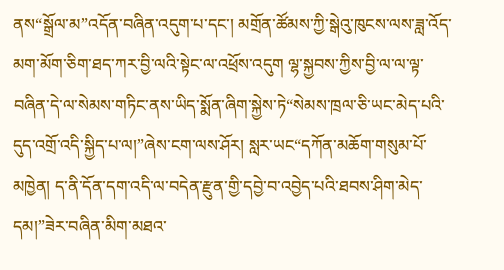ནས“སྒྲོལ་མ”འདོན་བཞིན་འདུག་པ་དང་། མགྲོན་ཚོམས་ཀྱི་སྒེའུ་ཁུངས་ལས་ཟླ་འོད་མག་མོག་ཅིག་ཐད་ཀར་བྱི་ལའི་སྟེང་ལ་འཕྲོས་འདུག ལྷ་སྐྱབས་ཀྱིས་བྱི་ལ་ལ་ལྟ་བཞིན་དེ་ལ་སེམས་གཏིང་ནས་ཡིད་སྨོན་ཞིག་སྐྱེས་ཏེ“སེམས་ཁྲལ་ཅི་ཡང་མེད་པའི་དུད་འགྲོ་འདི་སྐྱིད་པ་ལ།”ཞེས་ངག་ལས་ཤོར། སླར་ཡང“དཀོན་མཆོག་གསུམ་པོ་མཁྱེན། ད་ནི་དོན་དག་འདི་ལ་བདེན་རྫུན་གྱི་དབྱེ་བ་འབྱེད་པའི་ཐབས་ཤིག་མེད་དམ།”ཟེར་བཞིན་མིག་མཐའ་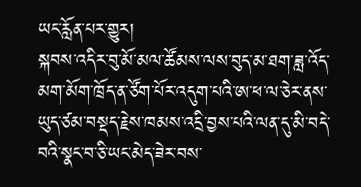ཡང་རློན་པར་གྱུར།
སྐབས་འདིར་བུ་མོ་མལ་ཚོམས་ལས་བུད་མ་ཐག་ཟླ་འོད་མག་མོག་ཁྲོད་ན་ཙོག་པོར་འདུག་པའི་ཨ་ཕ་ལ་ཅེར་ནས་ཡུད་ཙམ་བསྡད་རྗེས་ཁམས་འདྲི་བྱས་པའི་ལན་དུ་མི་བདེ་བའི་སྣང་བ་ཅི་ཡང་མེད་ཟེར་བས་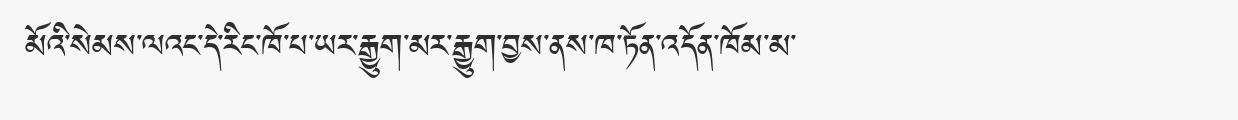མོའི་སེམས་ལའང་དེ་རིང་ཁོ་པ་ཡར་རྒྱུག་མར་རྒྱུག་བྱས་ནས་ཁ་ཏོན་འདོན་ཁོམ་མ་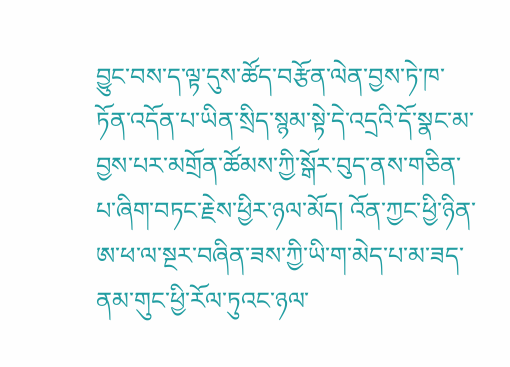བྱུང་བས་ད་ལྟ་དུས་ཚོད་བརྩོན་ལེན་བྱས་ཏེ་ཁ་ཏོན་འདོན་པ་ཡིན་སྲིད་སྙམ་སྟེ་དེ་འདྲའི་དོ་སྣང་མ་བྱས་པར་མགྲོན་ཚོམས་ཀྱི་སྒོར་བུད་ནས་གཅིན་པ་ཞིག་བཏང་རྗེས་ཕྱིར་ཉལ་མོད། འོན་ཀྱང་ཕྱི་ཉིན་ཨ་ཕ་ལ་སྔར་བཞིན་ཟས་ཀྱི་ཡི་ག་མེད་པ་མ་ཟད་ནམ་གུང་ཕྱི་རོལ་ཏུའང་ཉལ་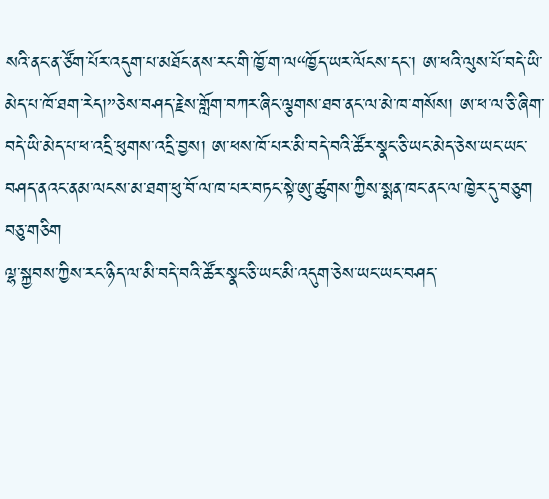སའི་ནང་ན་ཙོག་པོར་འདུག་པ་མཐོང་ནས་རང་གི་ཁྱོ་ག་ལ“ཁྱོད་ཡར་ལོངས་དང་། ཨ་ཕའི་ལུས་པོ་བདེ་ཡི་མེད་པ་ཁོ་ཐག་རེད།”ཅེས་བཤད་རྗེས་གློག་བཀར་ཞིང་ལྕགས་ཐབ་ནང་ལ་མེ་ཁ་གསོས། ཨ་ཕ་ལ་ཅི་ཞིག་བདེ་ཡི་མེད་པ་ཕ་འདྲི་ཕུགས་འདྲི་བྱས། ཨ་ཕས་ཁོ་པར་མི་བདེ་བའི་ཚོར་སྣང་ཅི་ཡང་མེད་ཅེས་ཡང་ཡང་བཤད་ནའང་ནམ་ལངས་མ་ཐག་ཕུ་བོ་ལ་ཁ་པར་བཏང་སྟེ་ཨུ་ཚུགས་ཀྱིས་སྨན་ཁང་ནང་ལ་ཁྱེར་དུ་བཅུག
བཅུ་གཅིག
ལྷ་སྐྱབས་ཀྱིས་རང་ཉིད་ལ་མི་བདེ་བའི་ཚོར་སྣང་ཅི་ཡང་མི་འདུག་ཅེས་ཡང་ཡང་བཤད་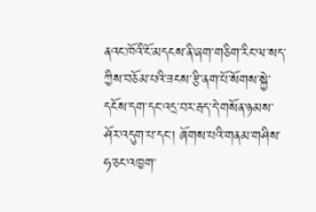ནའང་ཁོའི་ངོ་མདངས་ནི་ཞག་གཅིག་རིང་ལ་སད་ཀྱིས་བཅོམ་པའི་ཟངས་རྩི་ནག་པོ་སོགས་སྐྱེ་དངོས་དག་དང་འདྲ་བར་རྦད་དེ་གསོན་ཉམས་ཤོར་འདུག་པ་དང་། ཞོགས་པའི་གནམ་གཤིས་ཧ་ཅང་འཁྱག་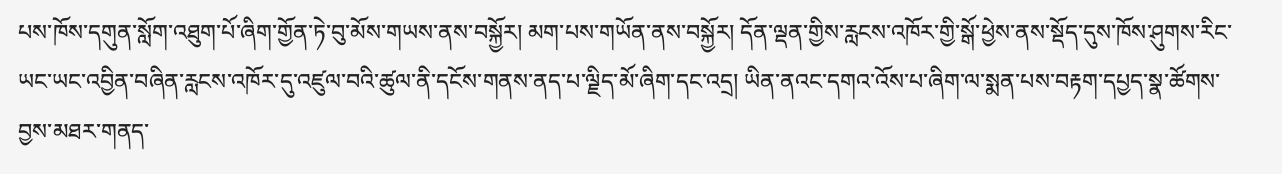པས་ཁོས་དགུན་སློག་འཐུག་པོ་ཞིག་གྱོན་ཏེ་བུ་མོས་གཡས་ནས་བསྐྱོར། མག་པས་གཡོན་ནས་བསྐྱོར། དོན་ལྡན་གྱིས་རླངས་འཁོར་གྱི་སྒོ་ཕྱེས་ནས་སྡོད་དུས་ཁོས་ཤུགས་རིང་ཡང་ཡང་འབྱིན་བཞིན་རླངས་འཁོར་དུ་འཛུལ་བའི་ཚུལ་ནི་དངོས་གནས་ནད་པ་ལྗིད་མོ་ཞིག་དང་འདྲ། ཡིན་ནའང་དགའ་འོས་པ་ཞིག་ལ་སྨན་པས་བརྟག་དཔྱད་སྣ་ཚོགས་བྱས་མཐར་གནད་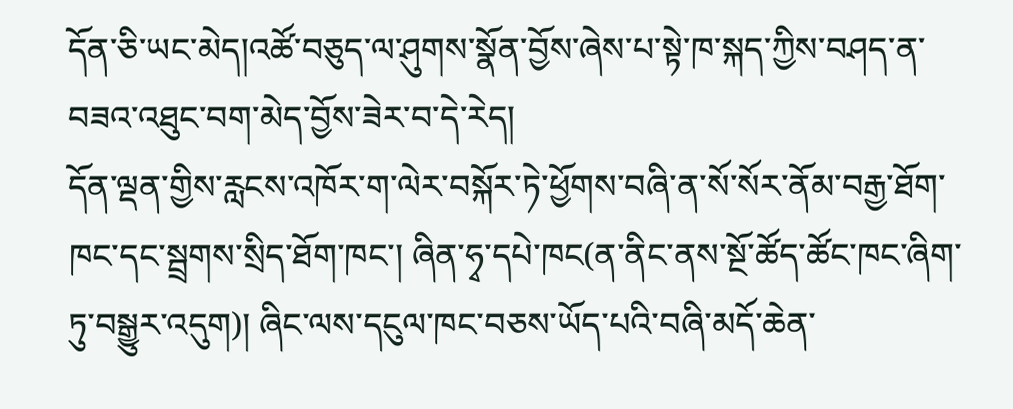དོན་ཅི་ཡང་མེད།འཚོ་བཅུད་ལ་ཤུགས་སྣོན་བྱོས་ཞེས་པ་སྟེ་ཁ་སྐད་ཀྱིས་བཤད་ན་བཟའ་འཐུང་བག་མེད་བྱོས་ཟེར་བ་དེ་རེད།
དོན་ལྡན་གྱིས་རླངས་འཁོར་ག་ལེར་བསྐོར་ཏེ་ཕྱོགས་བཞི་ན་སོ་སོར་ནོམ་བརྒྱ་ཐོག་ཁང་དང་སྦྲགས་སྲིད་ཐོག་ཁང་། ཞིན་ཧྭ་དཔེ་ཁང(ན་ནིང་ནས་སྔོ་ཚོད་ཚོང་ཁང་ཞིག་ཏུ་བསྒྱུར་འདུག)། ཞིང་ལས་དངུལ་ཁང་བཅས་ཡོད་པའི་བཞི་མདོ་ཆེན་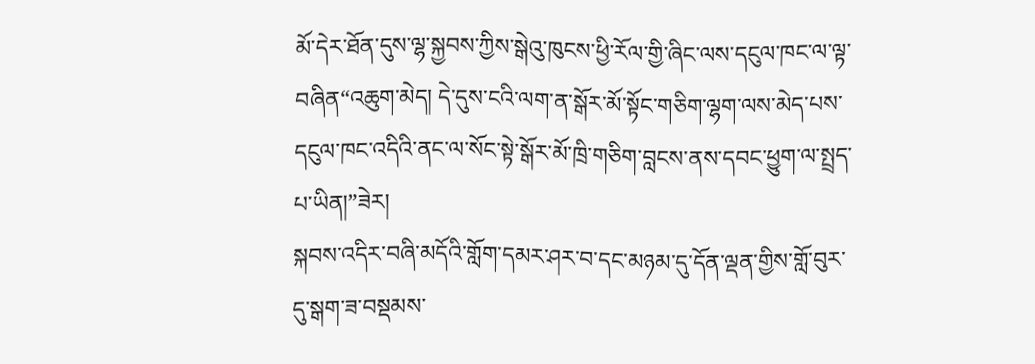མོ་དེར་ཐོན་དུས་ལྷ་སྐྱབས་ཀྱིས་སྒེའུ་ཁུངས་ཕྱི་རོལ་གྱི་ཞིང་ལས་དངུལ་ཁང་ལ་ལྟ་བཞིན“འཆུག་མེད། དེ་དུས་ངའི་ལག་ན་སྒོར་མོ་སྟོང་གཅིག་ལྷག་ལས་མེད་པས་དངུལ་ཁང་འདིའི་ནང་ལ་སོང་སྟེ་སྒོར་མོ་ཁྲི་གཅིག་བླངས་ནས་དབང་ཕྱུག་ལ་སྤྲད་པ་ཡིན།”ཟེར།
སྐབས་འདིར་བཞི་མདོའི་གློག་དམར་ཤར་བ་དང་མཉམ་དུ་དོན་ལྡན་གྱིས་གློ་བུར་དུ་སྒག་ཟ་བསྡམས་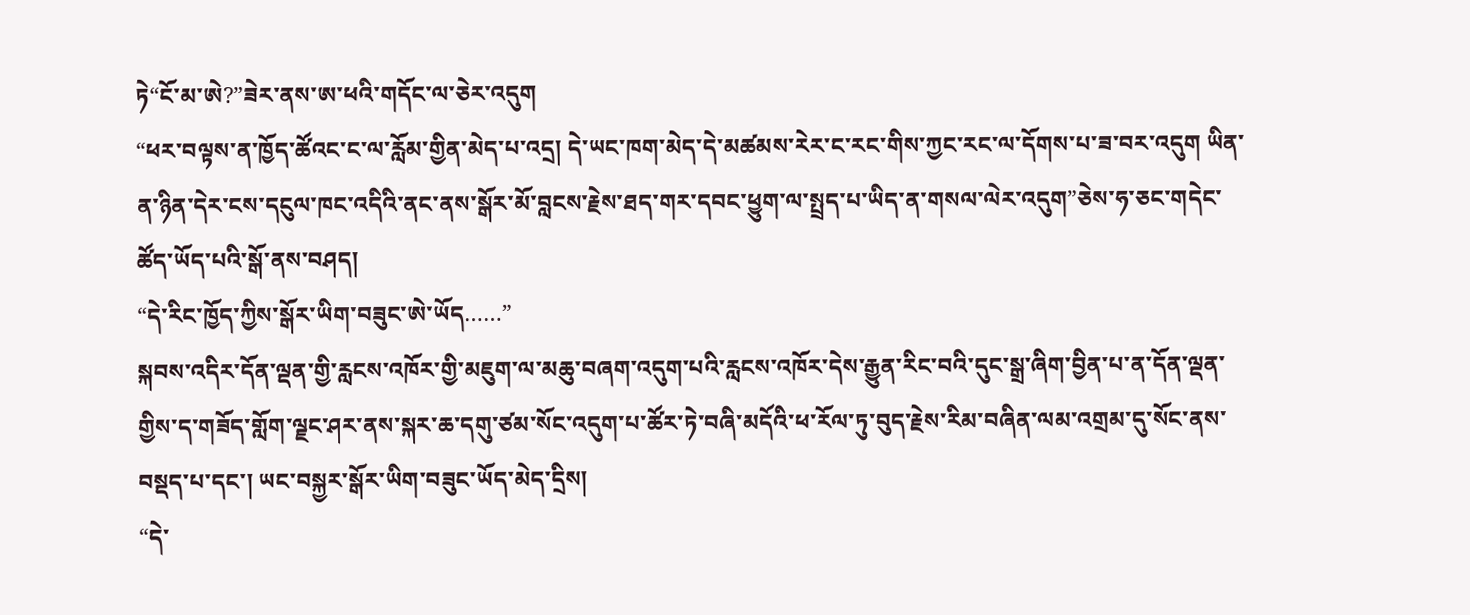ཏེ“ངོ་མ་ཨེ?”ཟེར་ནས་ཨ་ཕའི་གདོང་ལ་ཅེར་འདུག
“ཕར་བལྟས་ན་ཁྱོད་ཚོའང་ང་ལ་རློམ་གྱིན་མེད་པ་འདྲ། དེ་ཡང་ཁག་མེད་དེ་མཚམས་རེར་ང་རང་གིས་ཀྱང་རང་ལ་དོགས་པ་ཟ་བར་འདུག ཡིན་ན་ཉིན་དེར་ངས་དངུལ་ཁང་འདིའི་ནང་ནས་སྒོར་མོ་བླངས་རྗེས་ཐད་གར་དབང་ཕྱུག་ལ་སྤྲད་པ་ཡིད་ན་གསལ་ལེར་འདུག”ཅེས་ཧ་ཅང་གདེང་ཚོད་ཡོད་པའི་སྒོ་ནས་བཤད།
“དེ་རིང་ཁྱོད་ཀྱིས་སྒོར་ཡིག་བཟུང་ཨེ་ཡོད……”
སྐབས་འདིར་དོན་ལྡན་གྱི་རླངས་འཁོར་གྱི་མཇུག་ལ་མཆུ་བཞག་འདུག་པའི་རླངས་འཁོར་དེས་རྒྱུན་རིང་བའི་དུང་སྒྲ་ཞིག་བྱིན་པ་ན་དོན་ལྡན་གྱིས་ད་གཟོད་གློག་ལྗང་ཤར་ནས་སྐར་ཆ་དགུ་ཙམ་སོང་འདུག་པ་ཚོར་ཏེ་བཞི་མདོའི་ཕ་རོལ་ཏུ་བུད་རྗེས་རིམ་བཞིན་ལམ་འགྲམ་དུ་སོང་ནས་བསྡད་པ་དང་། ཡང་བསྐྱར་སྒོར་ཡིག་བཟུང་ཡོད་མེད་དྲིས།
“དེ་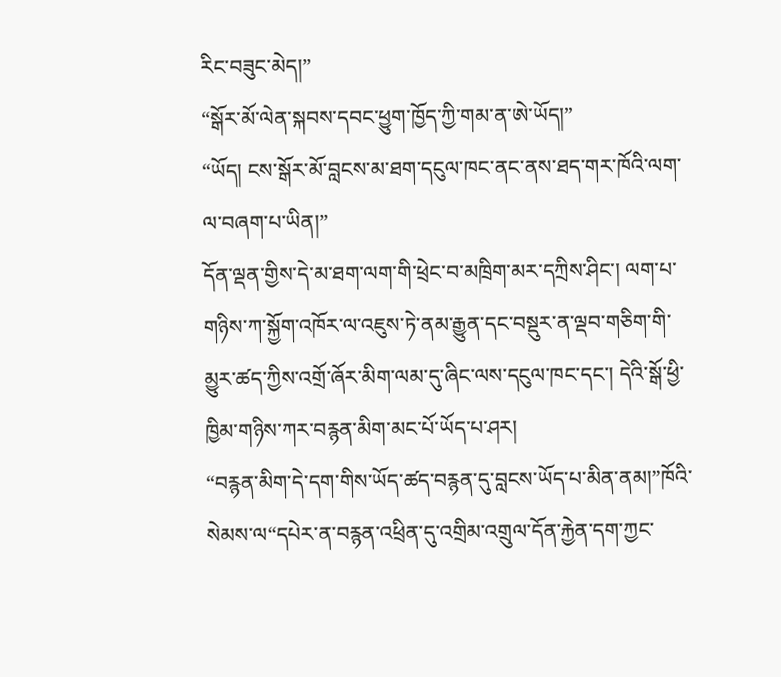རིང་བཟུང་མེད།”
“སྒོར་མོ་ལེན་སྐབས་དབང་ཕྱུག་ཁྱོད་ཀྱི་གམ་ན་ཨེ་ཡོད།”
“ཡོད། ངས་སྒོར་མོ་བླངས་མ་ཐག་དངུལ་ཁང་ནང་ནས་ཐད་གར་ཁོའི་ལག་ལ་བཞག་པ་ཡིན།”
དོན་ལྡན་གྱིས་དེ་མ་ཐག་ལག་གི་ཕྲེང་བ་མཁྲིག་མར་དཀྲིས་ཤིང་། ལག་པ་གཉིས་ཀ་སྐྱོག་འཁོར་ལ་འཇུས་ཏེ་ནམ་རྒྱུན་དང་བསྡུར་ན་ལྡབ་གཅིག་གི་མྱུར་ཚད་ཀྱིས་འགྲོ་ཞོར་མིག་ལམ་དུ་ཞིང་ལས་དངུལ་ཁང་དང་། དེའི་སྒོ་ཕྱི་ཁྱིམ་གཉིས་ཀར་བརྙན་མིག་མང་པོ་ཡོད་པ་ཤར།
“བརྙན་མིག་དེ་དག་གིས་ཡོད་ཚད་བརྙན་དུ་བླངས་ཡོད་པ་མིན་ནམ།”ཁོའི་སེམས་ལ“དཔེར་ན་བརྙན་འཕྲིན་དུ་འགྲིམ་འགྲུལ་དོན་རྐྱེན་དག་ཀྱང་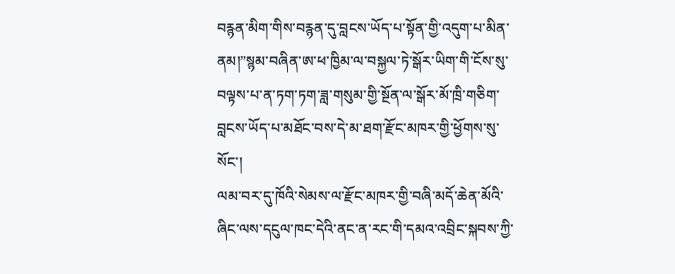བརྙན་མིག་གིས་བརྙན་དུ་བླངས་ཡོད་པ་སྟོན་གྱི་འདུག་པ་མིན་ནམ།”སྙམ་བཞིན་ཨ་ཕ་ཁྱིམ་ལ་བསྐྱལ་ཏེ་སྒོར་ཡིག་གི་ངོས་སུ་བལྟས་པ་ན་ཏག་ཏག་ཟླ་གསུམ་གྱི་སྔོན་ལ་སྒོར་མོ་ཁྲི་གཅིག་བླངས་ཡོད་པ་མཐོང་བས་དེ་མ་ཐག་རྫོང་མཁར་གྱི་ཕྱོགས་སུ་སོང་།
ལམ་བར་དུ་ཁོའི་སེམས་ལ་རྫོང་མཁར་གྱི་བཞི་མདོ་ཆེན་མོའི་ཞིང་ལས་དངུལ་ཁང་དེའི་ནང་ན་རང་གི་དམའ་འབྲིང་སྐབས་ཀྱི་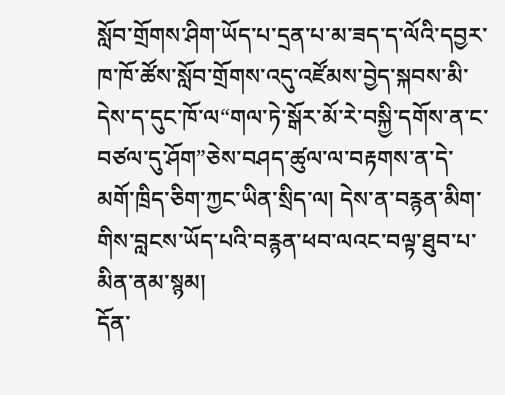སློབ་གྲོགས་ཤིག་ཡོད་པ་དྲན་པ་མ་ཟད་ད་ལོའི་དབྱར་ཁ་ཁོ་ཚོས་སློབ་གྲོགས་འདུ་འཛོམས་བྱེད་སྐབས་མི་དེས་ད་དུང་ཁོ་ལ“གལ་ཏེ་སྒོར་མོ་རེ་བསྐྱི་དགོས་ན་ང་བཙལ་དུ་ཤོག”ཅེས་བཤད་ཚུལ་ལ་བརྟགས་ན་དེ་མགོ་ཁྲིད་ཅིག་ཀྱང་ཡིན་སྲིད་ལ། དེས་ན་བརྙན་མིག་གིས་བླངས་ཡོད་པའི་བརྙན་ཕབ་ལའང་བལྟ་ཐུབ་པ་མིན་ནམ་སྙམ།
དོན་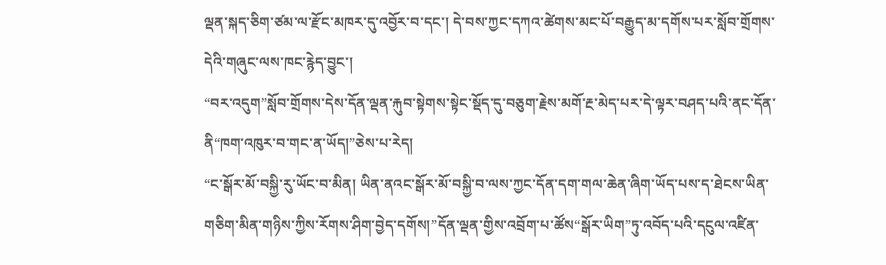ལྡན་སྐད་ཅིག་ཙམ་ལ་རྫོང་མཁར་དུ་འབྱོར་བ་དང་། དེ་བས་ཀྱང་དཀའ་ཚེགས་མང་པོ་བརྒྱུད་མ་དགོས་པར་སློབ་གྲོགས་དེའི་གཞུང་ལས་ཁང་རྙེད་བྱུང་།
“བར་འདུག”སློབ་གྲོགས་དེས་དོན་ལྡན་རྐུབ་སྟེགས་སྟེང་སྡོད་དུ་བཅུག་རྗེས་མགོ་རྔ་མེད་པར་དེ་ལྟར་བཤད་པའི་ནང་དོན་ནི“ཁག་འཁུར་བ་གང་ན་ཡོད།”ཅེས་པ་རེད།
“ང་སྒོར་མོ་བསྐྱི་རུ་ཡོང་བ་མིན། ཡིན་ནའང་སྒོར་མོ་བསྐྱི་བ་ལས་ཀྱང་དོན་དག་གལ་ཆེན་ཞིག་ཡོད་པས་ད་ཐེངས་ཡིན་གཅིག་མིན་གཉིས་ཀྱིས་རོགས་ཤིག་བྱེད་དགོས།”དོན་ལྡན་གྱིས་འབྲོག་པ་ཚོས“སྒོར་ཡིག”ཏུ་འབོད་པའི་དངུལ་འཛིན་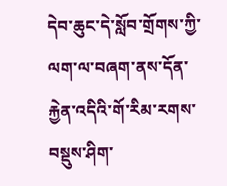དེབ་ཆུང་དེ་སློབ་གྲོགས་ཀྱི་ལག་ལ་བཞག་ནས་དོན་རྐྱེན་འདིའི་གོ་རིམ་རགས་བསྡུས་ཤིག་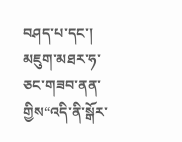བཤད་པ་དང་། མཇུག་མཐར་ཧ་ཅང་གཟབ་ནན་གྱིས“འདི་ནི་སྒོར་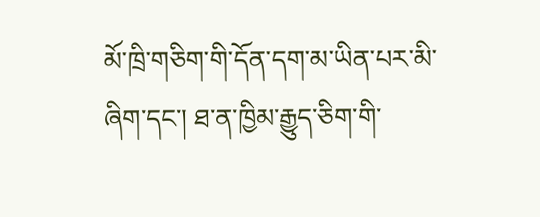མོ་ཁྲི་གཅིག་གི་དོན་དག་མ་ཡིན་པར་མི་ཞིག་དང་། ཐ་ན་ཁྱིམ་རྒྱུད་ཅིག་གི་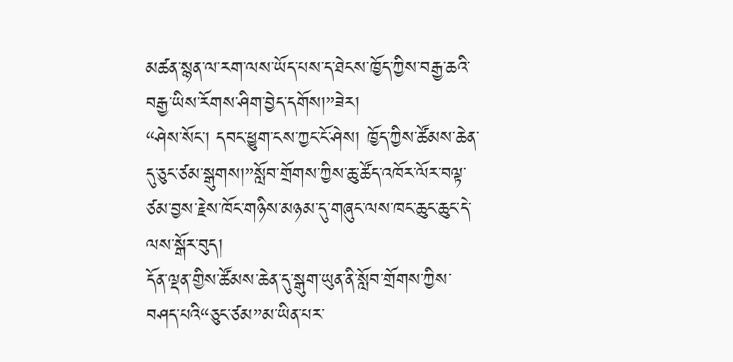མཚན་སྙན་ལ་རག་ལས་ཡོད་པས་ད་ཐེངས་ཁྱོད་ཀྱིས་བརྒྱ་ཆའི་བརྒྱ་ཡིས་རོགས་ཤིག་བྱེད་དགོས།”ཟེར།
“ཤེས་སོང་། དབང་ཕྱུག་ངས་ཀྱང་ངོ་ཤེས། ཁྱོད་ཀྱིས་ཚོམས་ཆེན་དུ་ཅུང་ཙམ་སྒུགས།”སློབ་གྲོགས་ཀྱིས་ཆུ་ཚོད་འཁོར་ལོར་བལྟ་ཙམ་བྱས་རྗེས་ཁོང་གཉིས་མཉམ་དུ་གཞུང་ལས་ཁང་ཆུང་ཆུང་དེ་ལས་སྒོར་བུད།
དོན་ལྡན་གྱིས་ཚོམས་ཆེན་དུ་སྒུག་ཡུན་ནི་སློབ་གྲོགས་ཀྱིས་བཤད་པའི“ཅུང་ཙམ”མ་ཡིན་པར་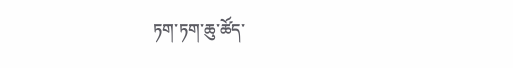ཏག་ཏག་ཆུ་ཚོད་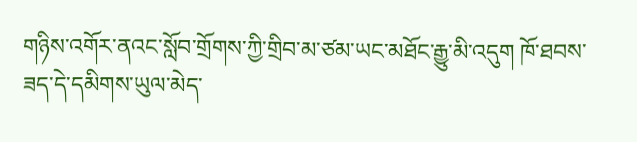གཉིས་འགོར་ནའང་སློབ་གྲོགས་ཀྱི་གྲིབ་མ་ཙམ་ཡང་མཐོང་རྒྱུ་མི་འདུག ཁོ་ཐབས་ཟད་དེ་དམིགས་ཡུལ་མེད་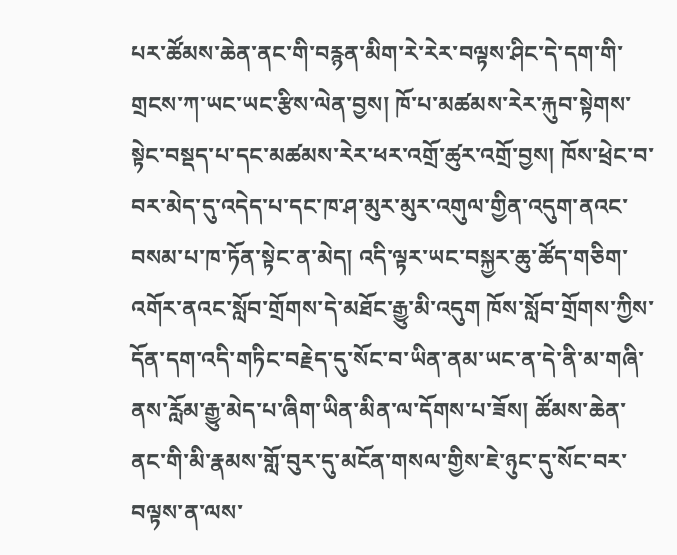པར་ཚོམས་ཆེན་ནང་གི་བརྙན་མིག་རེ་རེར་བལྟས་ཤིང་དེ་དག་གི་གྲངས་ཀ་ཡང་ཡང་རྩིས་ལེན་བྱས། ཁོ་པ་མཚམས་རེར་རྐུབ་སྟེགས་སྟེང་བསྡད་པ་དང་མཚམས་རེར་ཕར་འགྲོ་ཚུར་འགྲོ་བྱས། ཁོས་ཕྲེང་བ་བར་མེད་དུ་འདེད་པ་དང་ཁ་ཤ་མུར་མུར་འགུལ་གྱིན་འདུག་ནའང་བསམ་པ་ཁ་ཏོན་སྟེང་ན་མེད། འདི་ལྟར་ཡང་བསྐྱར་ཆུ་ཚོད་གཅིག་འགོར་ནའང་སློབ་གྲོགས་དེ་མཐོང་རྒྱུ་མི་འདུག ཁོས་སློབ་གྲོགས་ཀྱིས་དོན་དག་འདི་གཏིང་བརྗེད་དུ་སོང་བ་ཡིན་ནམ་ཡང་ན་དེ་ནི་མ་གཞི་ནས་རློམ་རྒྱུ་མེད་པ་ཞིག་ཡིན་མིན་ལ་དོགས་པ་ཟོས། ཚོམས་ཆེན་ནང་གི་མི་རྣམས་གློ་བུར་དུ་མངོན་གསལ་གྱིས་ཇེ་ཉུང་དུ་སོང་བར་བལྟས་ན་ལས་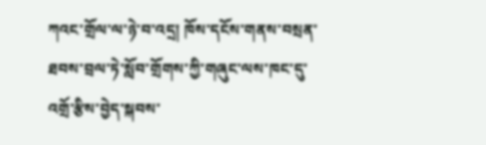ཀའང་གྲོལ་ལ་ཉེ་བ་འདྲ། ཁོས་དངོས་གནས་བསྲན་ཐབས་བྲལ་ཏེ་སློབ་གྲོགས་ཀྱི་གཞུང་ལས་ཁང་དུ་འགྲོ་རྩིས་བྱེད་སྐབས་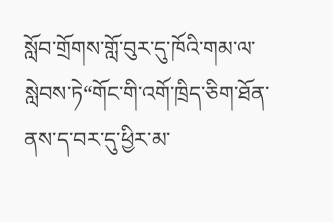སློབ་གྲོགས་གློ་བུར་དུ་ཁོའི་གམ་ལ་སླེབས་ཏེ“གོང་གི་འགོ་ཁྲིད་ཅིག་ཐོན་ནས་ད་བར་དུ་ཕྱིར་མ་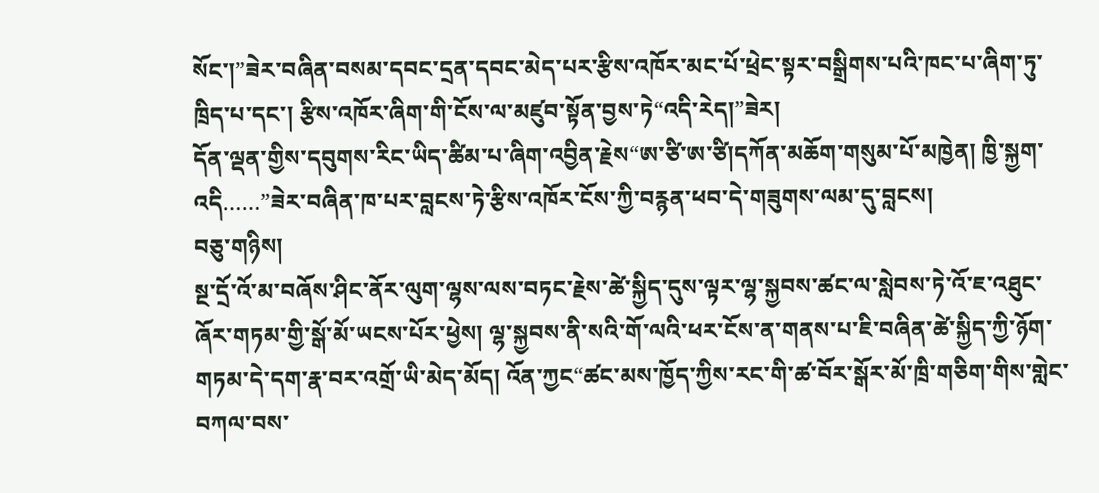སོང་།”ཟེར་བཞིན་བསམ་དབང་དྲན་དབང་མེད་པར་རྩིས་འཁོར་མང་པོ་ཕྲེང་སྟར་བསྒྲིགས་པའི་ཁང་པ་ཞིག་ཏུ་ཁྲིད་པ་དང་། རྩིས་འཁོར་ཞིག་གི་ངོས་ལ་མཛུབ་སྟོན་བྱས་ཏེ“འདི་རེད།”ཟེར།
དོན་ལྡན་གྱིས་དབུགས་རིང་ཡིད་ཚིམ་པ་ཞིག་འབྱིན་རྗེས“ཨ་ཙི་ཨ་ཙི།དཀོན་མཆོག་གསུམ་པོ་མཁྱེན། ཁྱི་སྐྱག་འདི……”ཟེར་བཞིན་ཁ་པར་བླངས་ཏེ་རྩིས་འཁོར་ངོས་ཀྱི་བརྙན་ཕབ་དེ་གཟུགས་ལམ་དུ་བླངས།
བཅུ་གཉིས།
སྔ་དྲོ་འོ་མ་བཞོས་ཤིང་ནོར་ལུག་ལྷས་ལས་བཏང་རྗེས་ཚེ་སྐྱིད་དུས་ལྟར་ལྷ་སྐྱབས་ཚང་ལ་སླེབས་ཏེ་འོ་ཇ་འཐུང་ཞོར་གཏམ་གྱི་སྒོ་མོ་ཡངས་པོར་ཕྱེས། ལྷ་སྐྱབས་ནི་སའི་གོ་ལའི་ཕར་ངོས་ན་གནས་པ་ཇི་བཞིན་ཚེ་སྐྱིད་ཀྱི་ཉོག་གཏམ་དེ་དག་རྣ་བར་འགྲོ་ཡི་མེད་མོད། འོན་ཀྱང“ཚང་མས་ཁྱོད་ཀྱིས་རང་གི་ཚ་བོར་སྒོར་མོ་ཁྲི་གཅིག་གིས་གླེང་བཀལ་བས་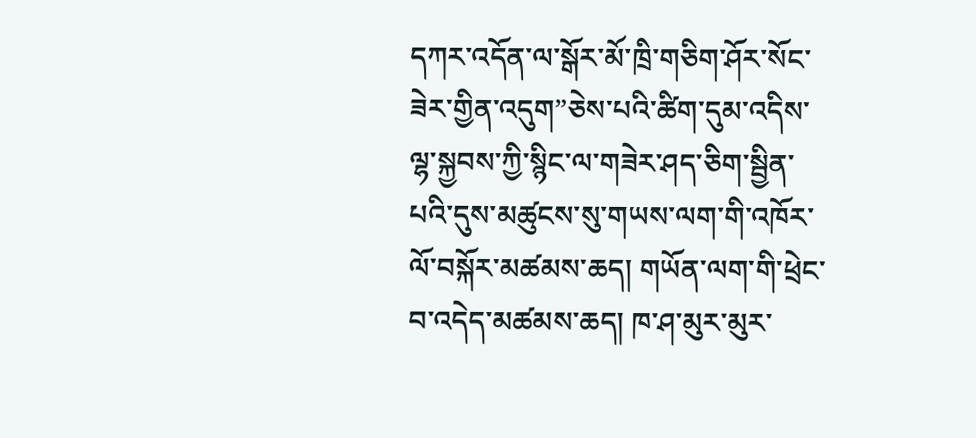དཀར་འདོན་ལ་སྒོར་མོ་ཁྲི་གཅིག་ཤོར་སོང་ཟེར་གྱིན་འདུག”ཅེས་པའི་ཚིག་དུམ་འདིས་ལྷ་སྐྱབས་ཀྱི་སྙིང་ལ་གཟེར་ཤད་ཅིག་སྦྱིན་པའི་དུས་མཚུངས་སུ་གཡས་ལག་གི་འཁོར་ལོ་བསྐོར་མཚམས་ཆད། གཡོན་ལག་གི་ཕྲེང་བ་འདེད་མཚམས་ཆད། ཁ་ཤ་མུར་མུར་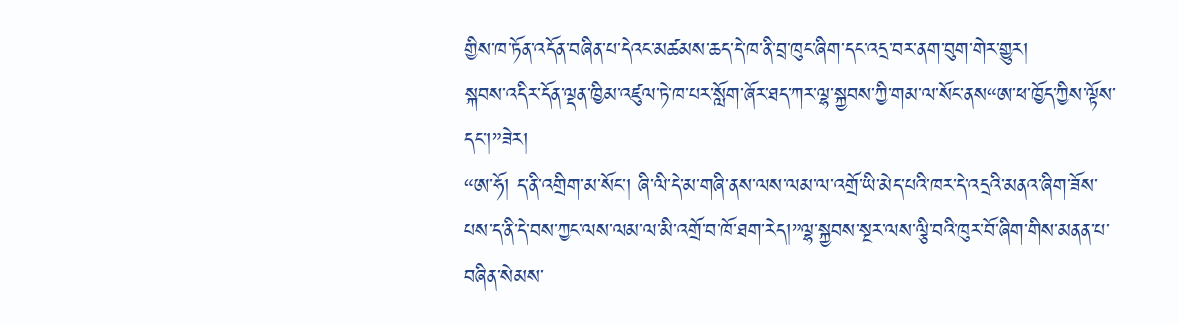གྱིས་ཁ་ཏོན་འདོན་བཞིན་པ་དེའང་མཚམས་ཆད་དེ་ཁ་ནི་བྲ་ཁུང་ཞིག་དང་འདྲ་བར་ནག་བུག་གེར་གྱུར།
སྐབས་འདིར་དོན་ལྡན་ཁྱིམ་འཛུལ་ཏེ་ཁ་པར་སློག་ཞོར་ཐད་ཀར་ལྷ་སྐྱབས་ཀྱི་གམ་ལ་སོང་ནས“ཨ་ཕ་ཁྱོད་ཀྱིས་ལྟོས་དང་།”ཟེར།
“ཨ་ཧོ། ད་ནི་འགྲིག་མ་སོང་། ཞི་ལི་དེ་མ་གཞི་ནས་ལས་ལམ་ལ་འགྲོ་ཡི་མེད་པའི་ཁར་དེ་འདྲའི་མནའ་ཞིག་ཟོས་པས་ད་ནི་དེ་བས་ཀྱང་ལས་ལམ་ལ་མི་འགྲོ་བ་ཁོ་ཐག་རེད།”ལྷ་སྐྱབས་སྔར་ལས་ལྕི་བའི་ཁུར་བོ་ཞིག་གིས་མནན་པ་བཞིན་སེམས་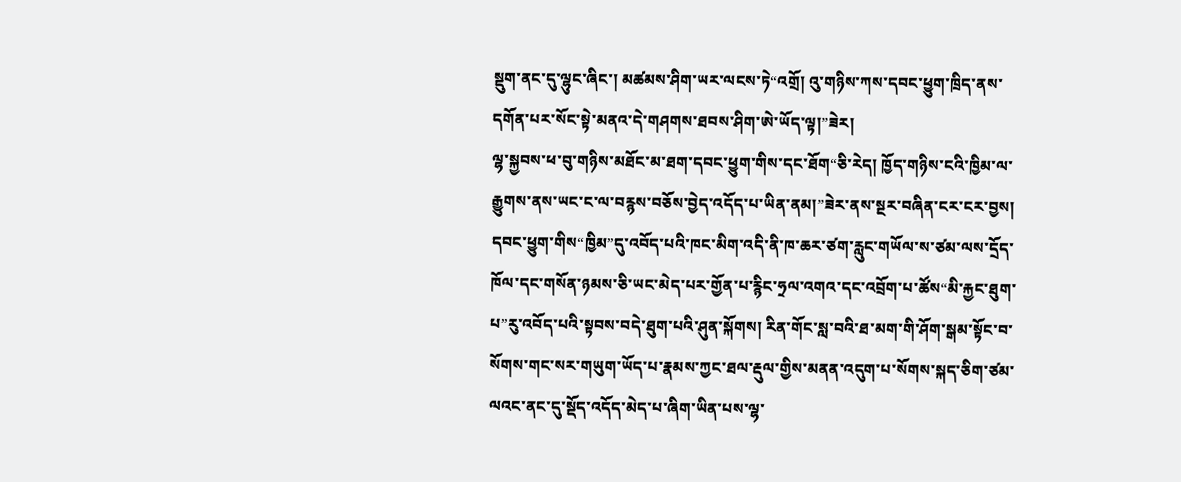སྡུག་ནང་དུ་ལྷུང་ཞིང་། མཚམས་ཤིག་ཡར་ལངས་ཏེ“འགྲོ། འུ་གཉིས་ཀས་དབང་ཕྱུག་ཁྲིད་ནས་དགོན་པར་སོང་སྟེ་མནའ་དེ་གཤགས་ཐབས་ཤིག་ཨེ་ཡོད་ལྟ།”ཟེར།
ལྷ་སྐྱབས་ཕ་བུ་གཉིས་མཐོང་མ་ཐག་དབང་ཕྱུག་གིས་དང་ཐོག“ཅི་རེད། ཁྱོད་གཉིས་ངའི་ཁྱིམ་ལ་རྒྱུགས་ནས་ཡང་ང་ལ་བརྙས་བཅོས་བྱེད་འདོད་པ་ཡིན་ནམ།”ཟེར་ནས་སྔར་བཞིན་ངར་ངར་བྱས།
དབང་ཕྱུག་གིས“ཁྱིམ”དུ་འབོད་པའི་ཁང་མིག་འདི་ནི་ཁ་ཆར་ཙག་རླུང་གཡོལ་ས་ཙམ་ལས་དྲོད་ཁོལ་དང་གསོན་ཉམས་ཅི་ཡང་མེད་པར་གྱོན་པ་རྙིང་ཧྲལ་འགའ་དང་འབྲོག་པ་ཚོས“མི་རྐྱང་ཐུག་པ”རུ་འབོད་པའི་སྟབས་བདེ་ཐུག་པའི་ཤུན་སྐོགས། རིན་གོང་སླ་བའི་ཐ་མག་གི་ཤོག་སྒམ་སྟོང་བ་སོགས་གང་སར་གཡུག་ཡོད་པ་རྣམས་ཀྱང་ཐལ་རྡུལ་གྱིས་མནན་འདུག་པ་སོགས་སྐད་ཅིག་ཙམ་ལའང་ནང་དུ་སྡོད་འདོད་མེད་པ་ཞིག་ཡིན་པས་ལྷ་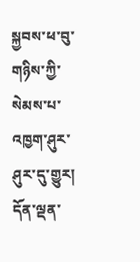སྐྱབས་ཕ་བུ་གཉིས་ཀྱི་སེམས་པ་འཁྱག་ཤུར་ཤུར་དུ་གྱུར།
དོན་ལྡན་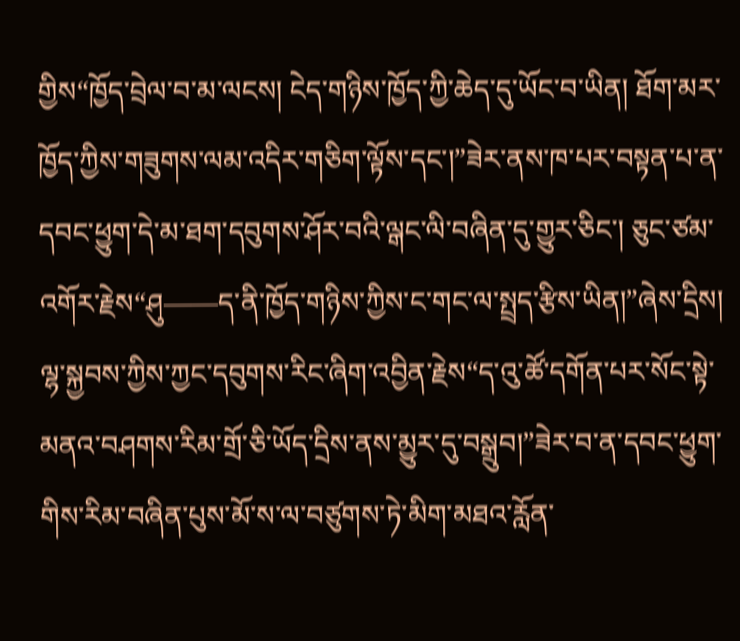གྱིས“ཁྱོད་བྲེལ་བ་མ་ལངས། ངེད་གཉིས་ཁྱོད་ཀྱི་ཆེད་དུ་ཡོང་བ་ཡིན། ཐོག་མར་ཁྱོད་ཀྱིས་གཟུགས་ལམ་འདིར་གཅིག་ལྟོས་དང་།”ཟེར་ནས་ཁ་པར་བསྟན་པ་ན་དབང་ཕྱུག་དེ་མ་ཐག་དབུགས་ཤོར་བའི་ལྒང་ལི་བཞིན་དུ་གྱུར་ཅིང་། ཅུང་ཙམ་འགོར་རྗེས“ཤུ——ད་ནི་ཁྱོད་གཉིས་ཀྱིས་ང་གང་ལ་སྤྲད་རྩིས་ཡིན།”ཞེས་དྲིས།
ལྷ་སྐྱབས་ཀྱིས་ཀྱང་དབུགས་རིང་ཞིག་འབྱིན་རྗེས“ད་འུ་ཚོ་དགོན་པར་སོང་སྟེ་མནའ་བཤགས་རིམ་གྲོ་ཅི་ཡོད་དྲིས་ནས་མྱུར་དུ་བསྒྲུབ།”ཟེར་བ་ན་དབང་ཕྱུག་གིས་རིམ་བཞིན་པུས་མོ་ས་ལ་བཙུགས་ཏེ་མིག་མཐའ་རློན་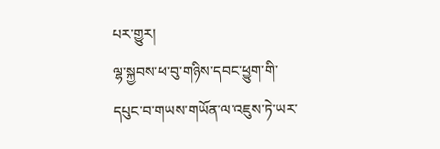པར་གྱུར།
ལྷ་སྐྱབས་ཕ་བུ་གཉིས་དབང་ཕྱུག་གི་དཔུང་བ་གཡས་གཡོན་ལ་འཇུས་ཏེ་ཡར་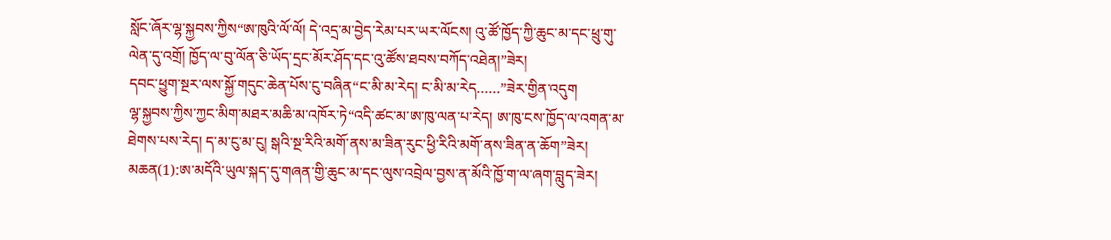སློང་ཞོར་ལྷ་སྐྱབས་ཀྱིས“ཨ་ཁུའི་ལོ་ལོ། དེ་འདྲ་མ་བྱེད་རེམ་པར་ཡར་ལོངས། འུ་ཚོ་ཁྱོད་ཀྱི་ཆུང་མ་དང་ཕྲུ་གུ་ལེན་དུ་འགྲོ། ཁྱོད་ལ་བུ་ལོན་ཅི་ཡོད་དྲང་མོར་ཤོད་དང་འུ་ཚོས་ཐབས་བཀོད་འཐེན།”ཟེར།
དབང་ཕྱུག་སྔར་ལས་སྐྱོ་གདུང་ཆེན་པོས་ངུ་བཞིན“ང་མི་མ་རེད། ང་མི་མ་རེད……”ཟེར་གྱིན་འདུག
ལྷ་སྐྱབས་ཀྱིས་ཀྱང་མིག་མཐར་མཆི་མ་འཁོར་ཏེ“འདི་ཚང་མ་ཨ་ཁུ་ལན་པ་རེད། ཨ་ཁུ་ངས་ཁྱོད་ལ་འགན་མ་ཐེགས་པས་རེད། ད་མ་ངུ་མ་ངུ། སྒའི་སྔ་རིའི་མགོ་ནས་མ་ཟིན་རུང་ཕྱི་རིའི་མགོ་ནས་ཟིན་ན་ཆོག”ཟེར།
མཆན(1):ཨ་མདོའི་ཡུལ་སྐད་དུ་གཞན་གྱི་ཆུང་མ་དང་ལུས་འབྲེལ་བྱས་ན་མོའི་ཁྱོ་ག་ལ་ཞག་བླུད་ཟེར།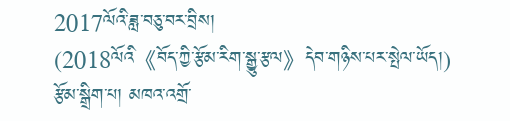2017ལོའི་ཟླ་བཅུ་བར་བྲིས།
(2018ལོའི《བོད་ཀྱི་རྩོམ་རིག་སྒྱུ་རྩལ》དེབ་གཉིས་པར་སྤེལ་ཡོད།)
རྩོམ་སྒྲིག་པ། མཁའ་འགྲོ་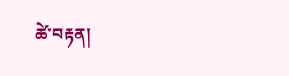ཚེ་བརྟན།